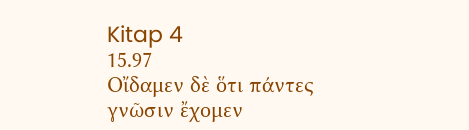Kitap 4
15.97
Οἴδαμεν δὲ ὅτι πάντες γνῶσιν ἔχομεν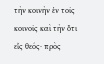τὴν κοινὴν ἐν τοῖς κοινοῖς καὶ τὴν ὅτι εἷς θεός· πρὸς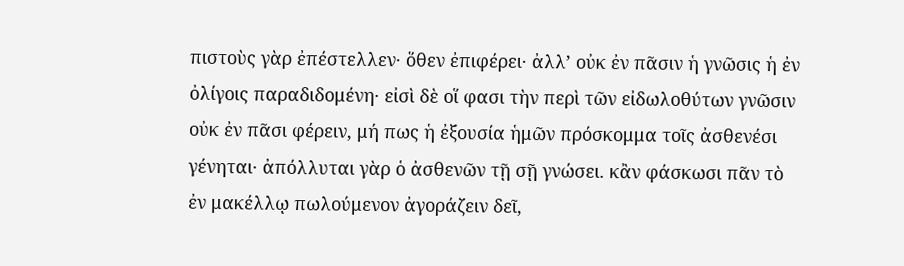πιστοὺς γὰρ ἐπέστελλεν· ὅθεν ἐπιφέρει· ἀλλ’ οὐκ ἐν πᾶσιν ἡ γνῶσις ἡ ἐν ὀλίγοις παραδιδομένη· εἰσὶ δὲ οἵ φασι τὴν περὶ τῶν εἰδωλοθύτων γνῶσιν οὐκ ἐν πᾶσι φέρειν, μή πως ἡ ἐξουσία ἡμῶν πρόσκομμα τοῖς ἀσθενέσι γένηται· ἀπόλλυται γὰρ ὁ ἀσθενῶν τῇ σῇ γνώσει. κἂν φάσκωσι πᾶν τὸ ἐν μακέλλῳ πωλούμενον ἀγοράζειν δεῖ,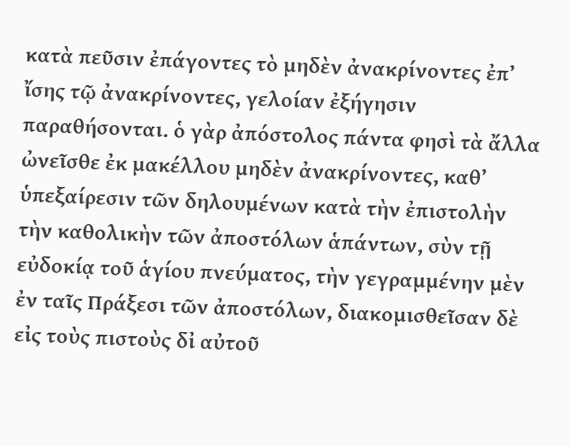κατὰ πεῦσιν ἐπάγοντες τὸ μηδὲν ἀνακρίνοντες ἐπ’ ἴσης τῷ ἀνακρίνοντες, γελοίαν ἐξήγησιν παραθήσονται. ὁ γὰρ ἀπόστολος πάντα φησὶ τὰ ἄλλα ὠνεῖσθε ἐκ μακέλλου μηδὲν ἀνακρίνοντες, καθ’ ὑπεξαίρεσιν τῶν δηλουμένων κατὰ τὴν ἐπιστολὴν τὴν καθολικὴν τῶν ἀποστόλων ἁπάντων, σὺν τῇ εὐδοκίᾳ τοῦ ἁγίου πνεύματος, τὴν γεγραμμένην μὲν ἐν ταῖς Πράξεσι τῶν ἀποστόλων, διακομισθεῖσαν δὲ εἰς τοὺς πιστοὺς δἰ αὐτοῦ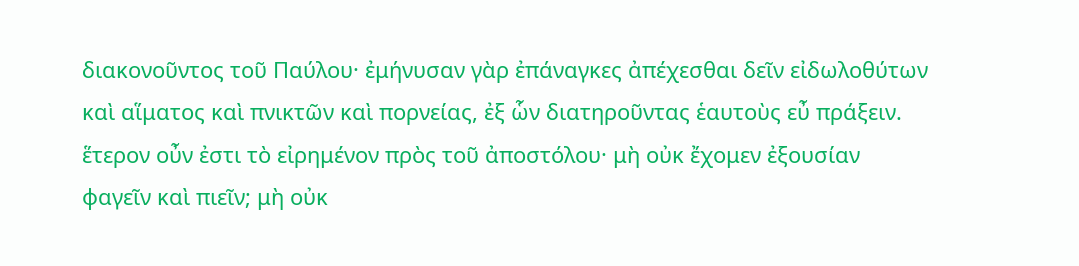διακονοῦντος τοῦ Παύλου· ἐμήνυσαν γὰρ ἐπάναγκες ἀπέχεσθαι δεῖν εἰδωλοθύτων καὶ αἵματος καὶ πνικτῶν καὶ πορνείας, ἐξ ὧν διατηροῦντας ἑαυτοὺς εὖ πράξειν. ἕτερον οὖν ἐστι τὸ εἰρημένον πρὸς τοῦ ἀποστόλου· μὴ οὐκ ἔχομεν ἐξουσίαν φαγεῖν καὶ πιεῖν; μὴ οὐκ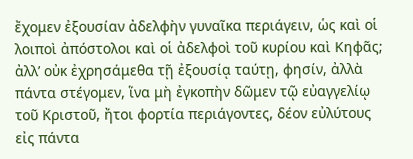ἔχομεν ἐξουσίαν ἀδελφὴν γυναῖκα περιάγειν, ὡς καὶ οἱ λοιποὶ ἀπόστολοι καὶ οἱ ἀδελφοὶ τοῦ κυρίου καὶ Κηφᾶς; ἀλλ’ οὐκ ἐχρησάμεθα τῇ ἐξουσίᾳ ταύτῃ, φησίν, ἀλλὰ πάντα στέγομεν, ἵνα μὴ ἐγκοπὴν δῶμεν τῷ εὐαγγελίῳ τοῦ Κριστοῦ, ἤτοι φορτία περιάγοντες, δέον εὐλύτους εἰς πάντα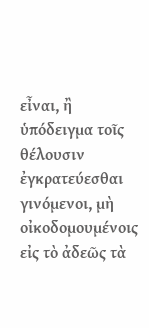εἶναι, ἢ ὑπόδειγμα τοῖς θέλουσιν ἐγκρατεύεσθαι γινόμενοι, μὴ οἰκοδομουμένοις εἰς τὸ ἀδεῶς τὰ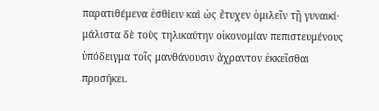παρατιθέμενα ἐσθίειν καὶ ὡς ἔτυχεν ὁμιλεῖν τῇ γυναικί· μάλιστα δὲ τοὺς τηλικαύτην οἰκονομίαν πεπιστευμένους ὑπόδειγμα τοῖς μανθάνουσιν ἄχραντον ἐκκεῖσθαι προσήκει.